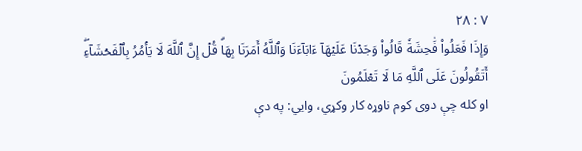٧ : ٢٨
وَإِذَا فَعَلُواْ فَٰحِشَةٗ قَالُواْ وَجَدۡنَا عَلَيۡهَآ ءَابَآءَنَا وَٱللَّهُ أَمَرَنَا بِهَاۗ قُلۡ إِنَّ ٱللَّهَ لَا يَأۡمُرُ بِٱلۡفَحۡشَآءِۖ أَتَقُولُونَ عَلَى ٱللَّهِ مَا لَا تَعۡلَمُونَ
او كله چې دوى كوم ناوړه كار وكړي، وايي: په دې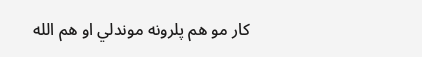كار مو هم پلرونه موندلي او هم الله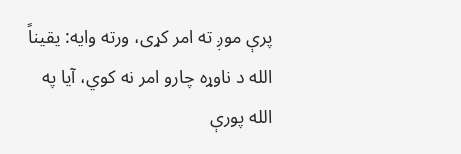پرې موږ ته امر كړى، ورته وايه: يقيناً الله د ناوړه چارو امر نه كوي، آيا په الله پورې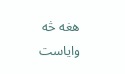هغه څه واياست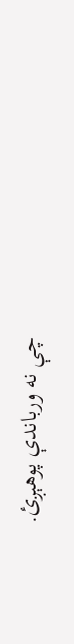چې نه ورباندې پوهېږئ.